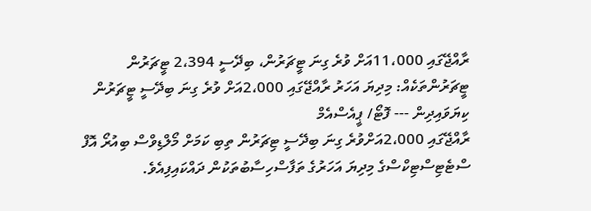ރާއްޖޭގައި 11،000އަށް ވުރެ ގިނަ ޓީޗަރުން، ބިދޭސީ 2،394 ޓީޗަރުން
ޓީޗަރުންތަކެއް: މިދިޔަ އަހަރު ރާއްޖޭގައި 2،000އަށް ވުރެ ގިނަ ބިދޭސީ ޓީޗަރުން ކިޔަވައިދިން --- ފޮޓޯ/ ޕީއެސްއެމް
ރާއްޖޭގައި 2،000އަށްވުރެ ގިނަ ބިދޭސީ ޓިޗަރުން ތިބި ކަމަށް މޯލްޑިވްސް ބިއުރޯ އޮފް ސްޓެޓިސްޓިކްސްގެ މިދިޔަ އަހަރުގެ ތަފާސްހިސާބުތަކުން ދައްކައިފިއެވެ.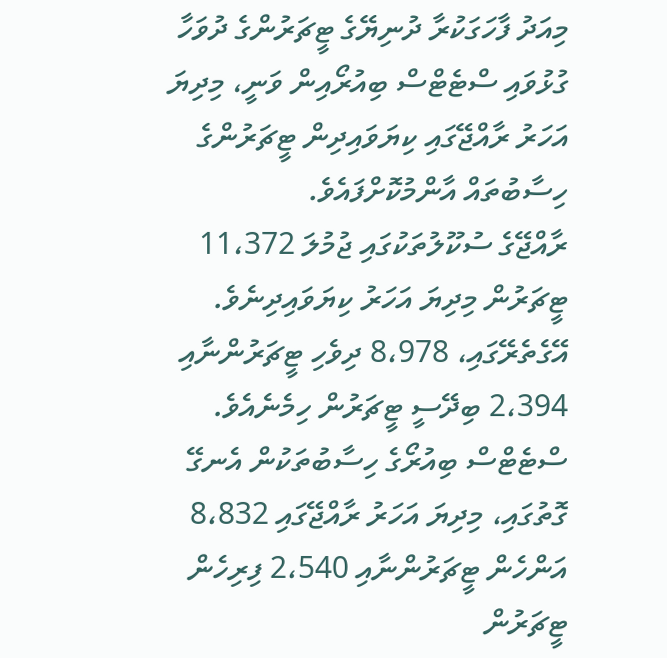މިއަދު ފާހަގަކުރާ ދުނިޔޭގެ ޓީޗަރުންގެ ދުވަހާ ގުޅުވައި ސްޓެޓްސް ބިއުރޯއިން ވަނީ، މިދިޔަ އަހަރު ރާއްޖޭގައި ކިޔަވައިދިން ޓީޗަރުންގެ ހިސާބުތައް އާންމުކޮށްފައެވެ.
ރާއްޖޭގެ ސުކޫލުތަކުގައި ޖުމުލަ 11،372 ޓީޗަރުން މިދިޔަ އަހަރު ކިޔަވައިދިނެވެ. އޭގެތެރޭގައި، 8،978 ދިވެހި ޓީޗަރުންނާއި 2،394 ބިދޭސީ ޓީޗަރުން ހިމެނެއެވެ.
ސްޓެޓްސް ބިއުރޯގެ ހިސާބުތަކުން އެނގޭ ގޮތުގައި، މިދިޔަ އަހަރު ރާއްޖޭގައި 8،832 އަންހެން ޓީޗަރުންނާއި 2،540 ފިރިހެން ޓީޗަރުން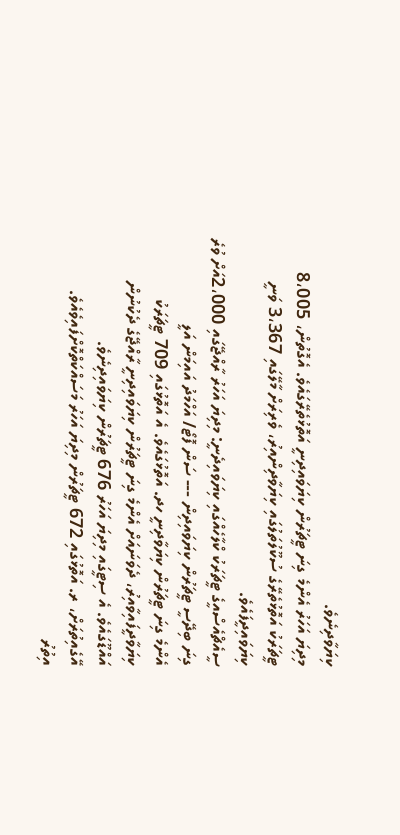ކިޔަވާދިނެވެ.
މިދިޔަ އަހަރު އެންމެ ގިނަ ޓީޗަރުން ކިޔަވައިދިނީ އަތޮޅުތެރޭގައެވެ. އެގޮތުން، 8،005 ޓީޗަރަކު އަތޮޅުތެރޭގެ ސުކޫލުތަލުގައި ކިޔަވާދިންއިރު، ވެރިރަށް މާލޭގައި 3،367 ވަނީ ކިޔަވައިދީފައެވެ.
ސީއެޗްއެސްއީގެ ޓީޗަރަކު ކްލާހެއްގައި ކިޔަވައިދެނީ: މިދިޔަ އަހަރު ރާއްޖޭގައި 2،000އަށް ވުރެ ގިނަ ބިދޭސީ ޓީޗަރުން ކިޔަވައިދިން --- ސަން ފޮޓޯ/ އަހްމަދު އައިމަން އަލީ
އެންމެ ގިނަ ޓީޗަރުން ކިޔަވާދިނީ ހދ. އަތޮޅުގައެވެ. އެ އަތޮޅުގައި 709 ޓީޗަރަކު ކިޔަވާދީފައިވާއިރު، ދެވަނައަށް އެންމެ ގިނަ ޓީޗަރުން ކިޔަވައިދިނީ ރާއްޖޭގެ ދެކުނުން އައްޑޫގައެވެ. އެ ސިޓީގައި މިދިޔަ އަހަރު 676 ޓީޗަރުން ކިޔަވައިދިނެވެ.
އޭގެއިތުރަށް، ރ. އަތޮޅުގައި 672 ޓީޗަރުން މިދިޔަ އަހަރު މަސައްކަތްކޮށްފައިވެއެވެ.
އިތުރު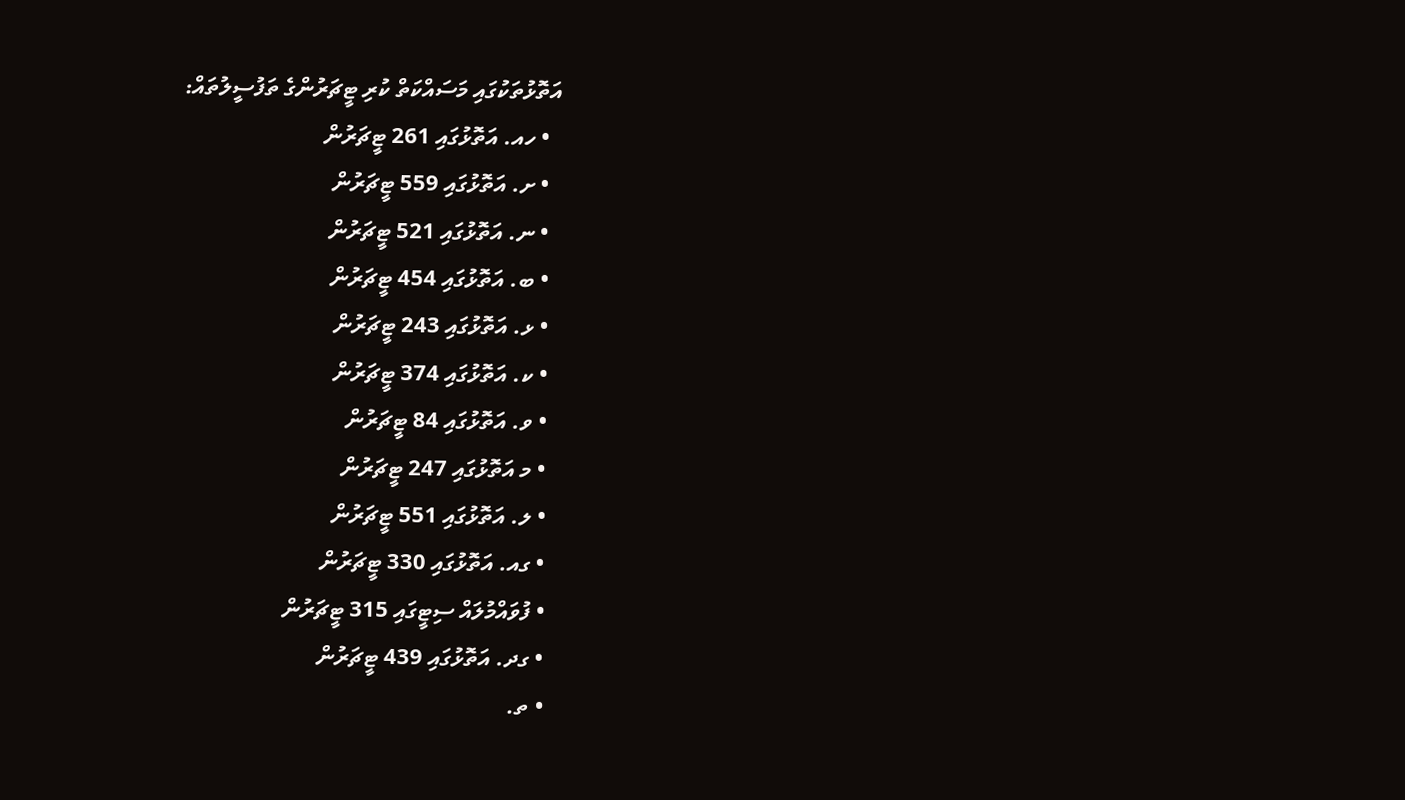އަތޮޅުތަކުގައި މަސައްކަތް ކުރި ޓީޗަރުންގެ ތަފުސީލުތައް:
  • ހއ. އަތޮޅުގައި 261 ޓީޗަރުން
  • ށ. އަތޮޅުގައި 559 ޓީޗަރުން
  • ނ. އަތޮޅުގައި 521 ޓީޗަރުން
  • ބ. އަތޮޅުގައި 454 ޓީޗަރުން
  • ޅ. އަތޮޅުގައި 243 ޓީޗަރުން
  • ކ. އަތޮޅުގައި 374 ޓީޗަރުން
  • ވ. އަތޮޅުގައި 84 ޓީޗަރުން
  • މ އަތޮޅުގައި 247 ޓީޗަރުން
  • ލ. އަތޮޅުގައި 551 ޓީޗަރުން
  • ގއ. އަތޮޅުގައި 330 ޓީޗަރުން
  • ފުވައްމުލައް ސިޓީގައި 315 ޓީޗަރުން
  • ގދ. އަތޮޅުގައި 439 ޓީޗަރުން
  • ތ.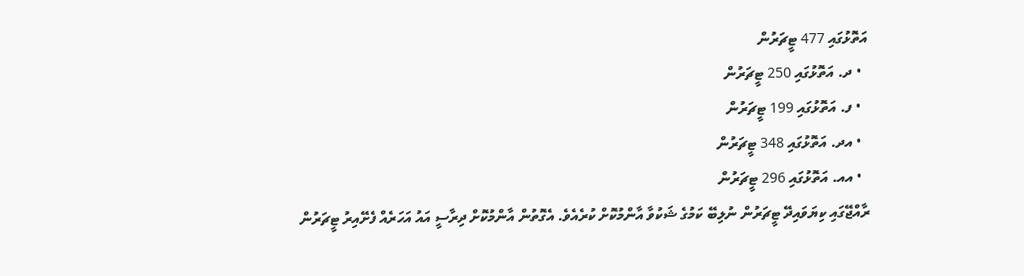އަތޮޅުގައި 477 ޓީޗަރުން
  • ދ. އަތޮޅުގައި 250 ޓީޗަރުން
  • ފ. އަތޮޅުގައި 199 ޓީޗަރުން
  • އދ. އަތޮޅުގައި 348 ޓީޗަރުން
  • އއ. އަތޮޅުގައި 296 ޓީޗަރުން
ރާއްޖޭގައި ކިޔަވައިދޭ ޓީޗަރުން ނުލިބޭ ކަމުގެ ޝަކުވާ އާންމުކޮށް ކުރެއެވެ. އެގޮތުން އާންމުކޮށް ދިރާސީ އައު އަހަރެއް ފެށޭއިރު ޓީޗަރުން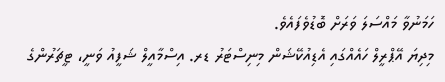ހަމަނުވާ މައްސަލަ ވަރަށް ބޮޑުވެފައެވެ.
މިދިޔަ އޭޕްރީލް ހައެއްގައި އެޑިއުކޭޝަން މިނިސްޓަރު ޑރ. އިސްމާއީލް ޝަފީއު ވަނީ، ޓީޗަރުންގެ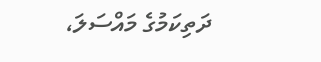ދަތިކަމުގެ މައްސަލަ،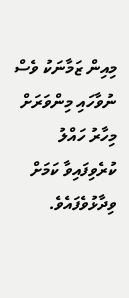މިއިން ޒަމާނަކު ވެސް ނުވާހައި މިންވަރަށް މިހާރު ހައްލު ކުރެވިފައިވާ ކަމަށް ވިދާޅުވެފައެވެ.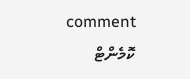comment ކޮމެންޓް